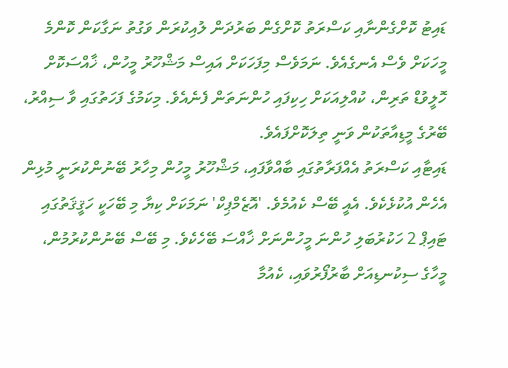ޑައިޓު ކޮށްގެންނާއި ކަސްރަތު ކޮށްގެން ބަރުދަން ލުއިކުރަން ވަގުތު ނަގާކަން ކޮންމެ މީހަކަށް ވެސް އެނގެއެވެ. ނަމަވެސް މިފަހަކަށް އައިސް މަޝްހޫރު މީހުން، ޚާއްސަކޮށް ހޮލީވުޑް ތަރިން، ކުއްލިއަކަށް ހިކިފައި ހުންނަތަން ފެނެއެވެ. މިކަމުގެ ފަހަތުގައި ވާ ސިއްރު، ބޭރުގެ މީޑިއާތަކުން ވަނީ ތިލަކޮށްފައެވެ.
ޑައިޓާއި ކަސްރަތު އެއްފަރާތުގައި ބާއްވާފައި، މަޝްހޫރު މީހުން މިހާރު ބޭނުންކުރަނީ މުޅިން އެހެން އުކުޅެކެވެ. އެއީ ބޭސް ކެއުމެވެ. 'އޮޒެމްޕިކް' ނަމަކަށް ކިޔާ މި ބޭހަކީ ހަޤީޤަތުގައި ޓައިޕް 2 ހަކުރުބަލި ހުންނަ މީހުންނަށް ޚާއްސަ ބޭހެކެވެ. މި ބޭސް ބޭނުންކުރުމުން، މީހާގެ ސިކުނޑިއަށް ބާރުފޯރުވައި، ކެއުމާ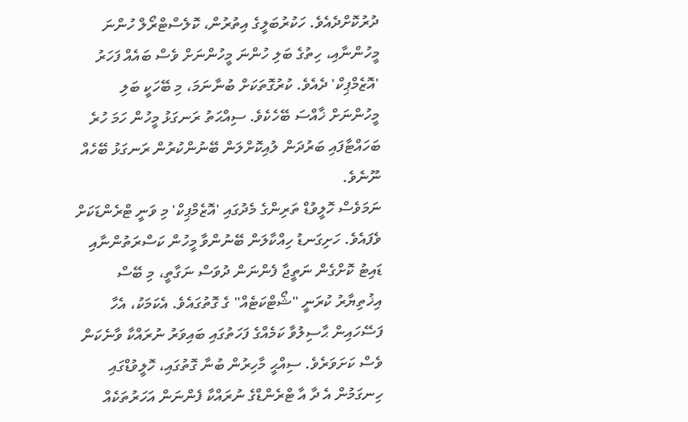ދުރުކޮށްދެއެވެ. ހަކުރުބަލީގެ އިތުރުން، ކޮލެސްޓްރޯލް ހުންނަ މީހުންނާއި، ހިތުގެ ބަލި ހުންނަ މީހުންނަށް ވެސް ބައެއް ފަހަރު 'އޮޒެމްޕިކް' ދެއެވެ. ކުރުގޮތަކަށް ބުނާނަމަ، މި ބޭހަކީ ބަލި މީހުންނަށް ޚާއްސަ ބޭހެކެވެ. ސިއްޙަތު ރަނގަޅު މީހުން ހަމަ ހުރެ ބަހައްޓާފައި ބަރުދަން ލުއިކޮށްލަން ބޭނުންކުރުން ރަނގަޅު ބޭހެއް ނޫނެވެ.
ނަމަވެސް ހޮލީވުޑް ތަރިންގެ މެދުގައި 'އޮޒެމްޕިކް' މި ވަނީ ޓްރެންޑަކަށް ވެފައެވެ. ހަށިގަނޑު ހިއްކާލަން ބޭނުންވާ މީހުން ކަސްރަތުންނާއި ޑައިޓު ކޮށްގެން ނަތީޖާ ފެންނަން ދުވަސް ނަގާތީ، މި ބޭސް އިޚުތިޔާރު ކުރަނީ "ޝޯޓްކަޓެއް" ގެ ގޮތުގައެވެ. އެކަމަކު، އެހާ ފަސޭހައިން ޙާސިލުވާ ކަމެއްގެ ފަހަތުގައި ބައިވަރު ނުރައްކާ ވާނެކަން ވެސް ކަށަވަރެވެ. ސިއްޙީ މާހިރުން ބުނާ ގޮތުގައި، ހޮލީވުޑްގައި ހިނގަމުން އެ ދާ އާ ޓްރެންޑްގެ ނުރައްކާ ފެންނަން އަހަރުތަކެއް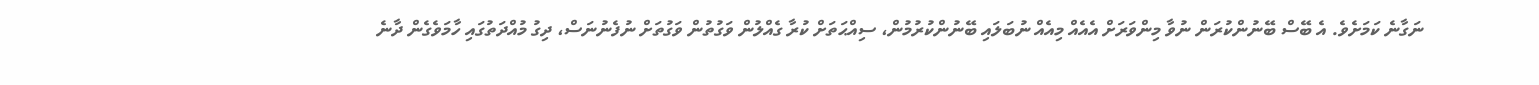ނަގާނެ ކަމަށެވެ. އެ ބޭސް ބޭނުންކުރަން ނުވާ މިންވަރަށް އެއެއް މިއެއް ނުބަލައި ބޭނުންކުރުމުން، ސިއްޙަތަށް ކުރާ ގެއްލުން ވަގުތުން ވަގުތަށް ނުފެނުނަސް، ދިގު މުއްދަތުގައި ހާމަވެގެން ދާނެ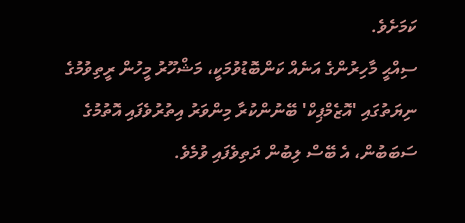ކަމަށެވެ.
ސިއްޙީ މާހިރުންގެ އަނެއް ކަންބޮޑުވުމަކީ، މަޝްހޫރު މީހުން ރީތިވުމުގެ ނިޔަތުގައި 'އޮޒެމްޕިކް' ބޭނުންކުރާ މިންވަރު އިތުރުވެފައި އޮތުމުގެ ސަބަބުން، އެ ބޭސް ލިބުން ދަތިވެފައި ވުމެވެ.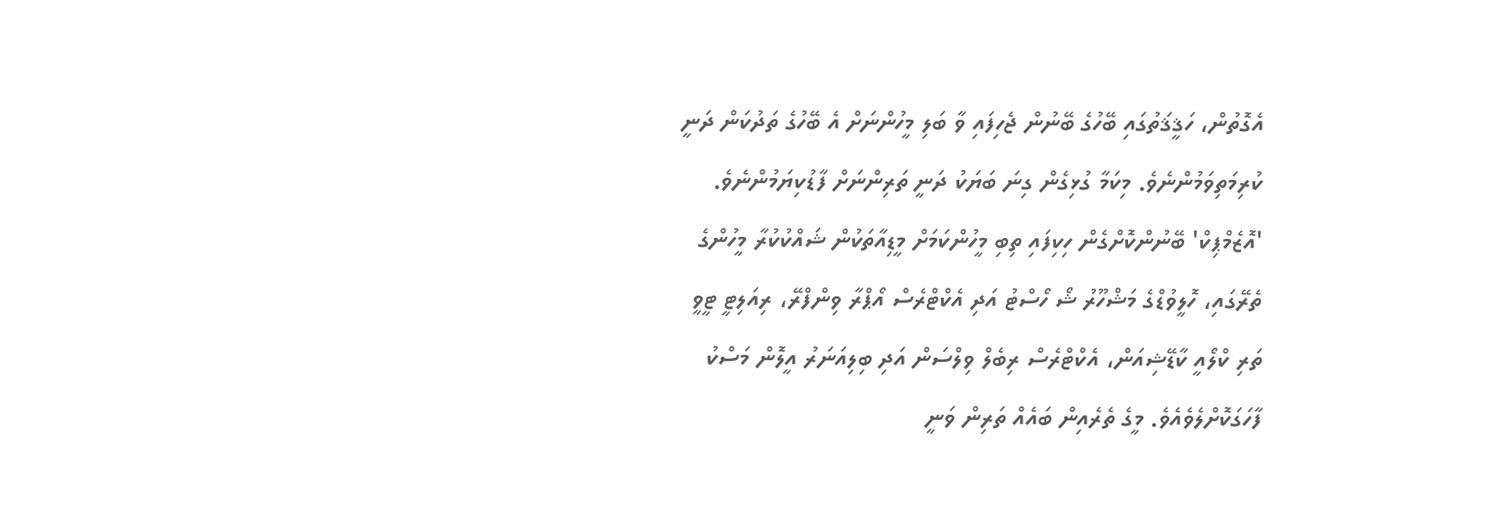އެގޮތުން، ހަޤީޤަތުގައި ބޭހުގެ ބޭނުން ޖެހިފައި ވާ ބަލި މީހުންނަށް އެ ބޭހުގެ ތަދުކަން ދަނީ ކުރިމަތިވަމުންނެވެ. މިކަމާ ގުޅިގެން ގިނަ ބަޔަކު ދަނީ ތަރިންނަށް ފާޑުކިޔަމުންނެވެ.
'އޮޒެމްޕިކް' ބޭނުންކޮށްގެން ހިކިފައި ތިބި މީހުންކަމަށް މީޑިއާތަކުން ޝައްކުކުރާ މީހުންގެ ތެރޭގައި، ހޮލީވުޑްގެ މަޝްހޫރު ޝޯ ހޯސްޓު އަދި އެކްޓްރެސް އޯޕްރާ ވިންފްރޭ، ރިއަލިޓީ ޓީވީ ތަރި ކްލޯއީ ކާޑޭޝިއަން، އެކްޓްރެސް ރިބެލް ވިލްސަން އަދި ބިލިއަނަރު އީލޮން މަސްކު ފާހަގަކޮށްލެވެއެވެ. މީގެ ތެރެއިން ބައެއް ތަރިން ވަނީ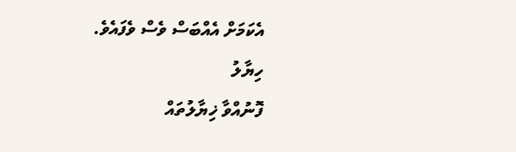އެކަމަށް އެއްބަސް ވެސް ވެފައެވެ.
ހިޔާލު
ފޮނުއްވާ ޚިޔާލުތައް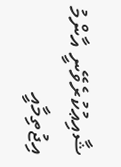ޝާއިޢުކުރެވޭނީ އާންމު އިޖުތިމާއީ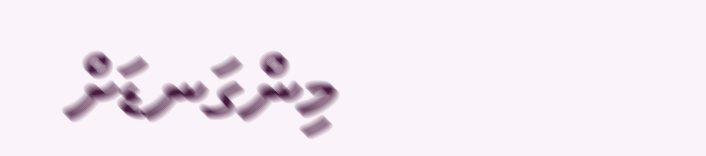މިންގަނޑަށް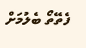ފެތޭތޯ ބެލުމަށް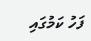ފަހު ކަމުގައި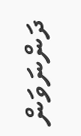ދަންނަވަން